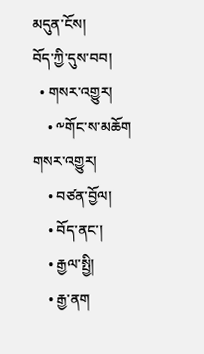མདུན་ངོས།
བོད་ཀྱི་དུས་བབ།
  • གསར་འགྱུར།
    • ༸གོང་ས་མཆོག གསར་འགྱུར།
    • བཙན་བྱོལ།
    • བོད་ནང་།
    • རྒྱལ་སྤྱི།
    • རྒྱ་ནག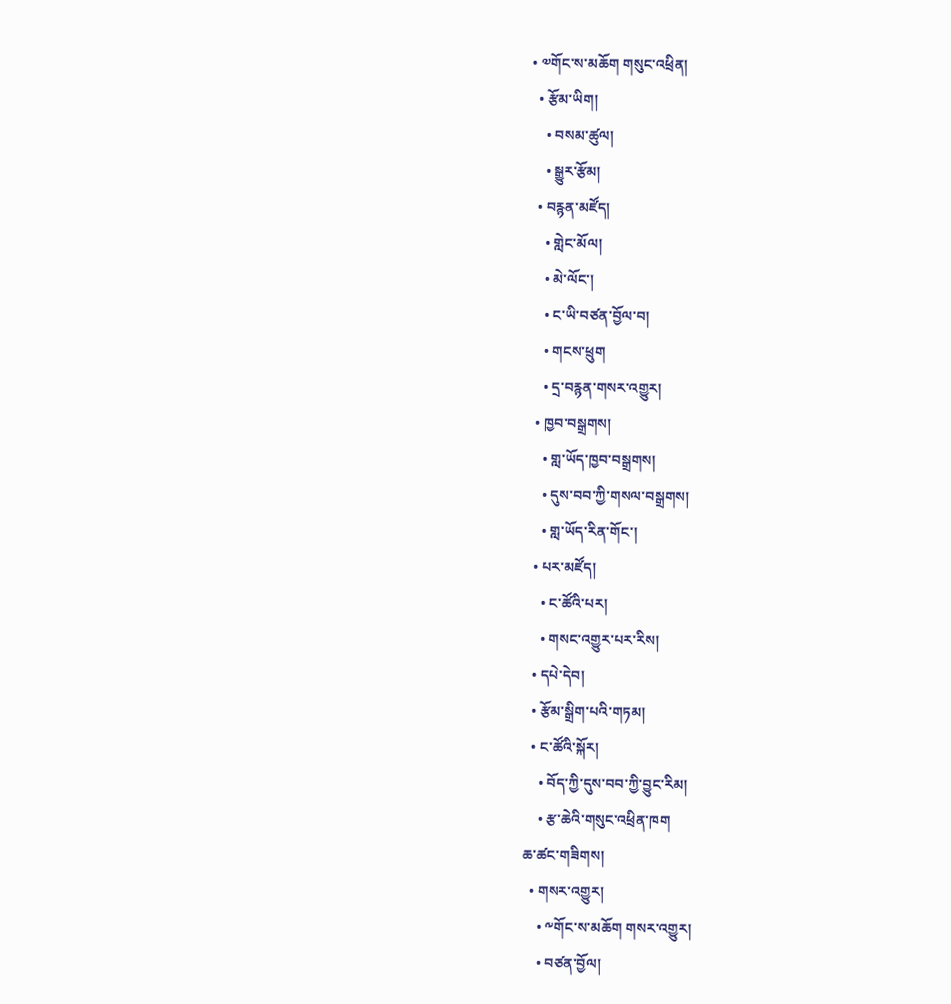• ༧གོང་ས་མཆོག གསུང་འཕྲིན།
  • རྩོམ་ཡིག།
    • བསམ་ཚུལ།
    • སྒྱུར་རྩོམ།
  • བརྙན་མཛོད།
    • གླེང་མོལ།
    • མེ་ལོང་།
    • ང་ཡི་བཙན་བྱོལ་བ།
    • གངས་ཕྲུག
    • དྲ་བརྙན་གསར་འགྱུར།
  • ཁྱབ་བསྒྲགས།
    • གླ་ཡོད་ཁྱབ་བསྒྲགས།
    • དུས་བབ་ཀྱི་གསལ་བསྒྲགས།
    • གླ་ཡོད་རིན་གོང་།
  • པར་མཛོད།
    • ང་ཚོའི་པར།
    • གསང་འགྱུར་པར་རིས།
  • དཔེ་དེབ།
  • རྩོམ་སྒྲིག་པའི་གཏམ།
  • ང་ཚོའི་སྐོར།
    • བོད་ཀྱི་དུས་བབ་ཀྱི་བྱུང་རིམ།
    • རྩ་ཆེའི་གསུང་འཕྲིན་ཁག
ཆ་ཚང་གཟིགས།
  • གསར་འགྱུར།
    • ༸གོང་ས་མཆོག གསར་འགྱུར།
    • བཙན་བྱོལ།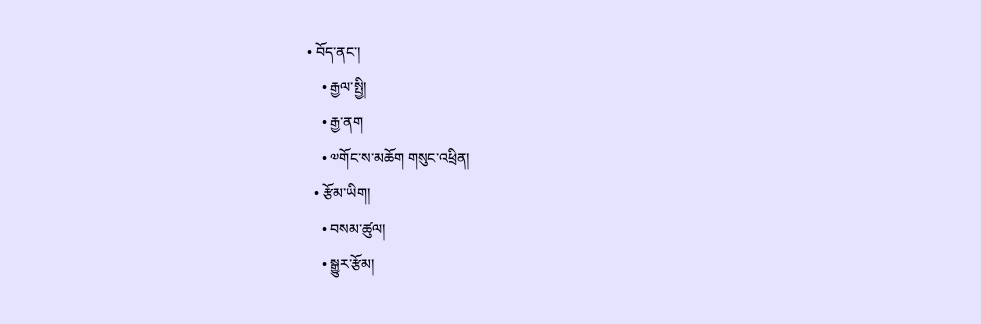• བོད་ནང་།
    • རྒྱལ་སྤྱི།
    • རྒྱ་ནག
    • ༧གོང་ས་མཆོག གསུང་འཕྲིན།
  • རྩོམ་ཡིག།
    • བསམ་ཚུལ།
    • སྒྱུར་རྩོམ།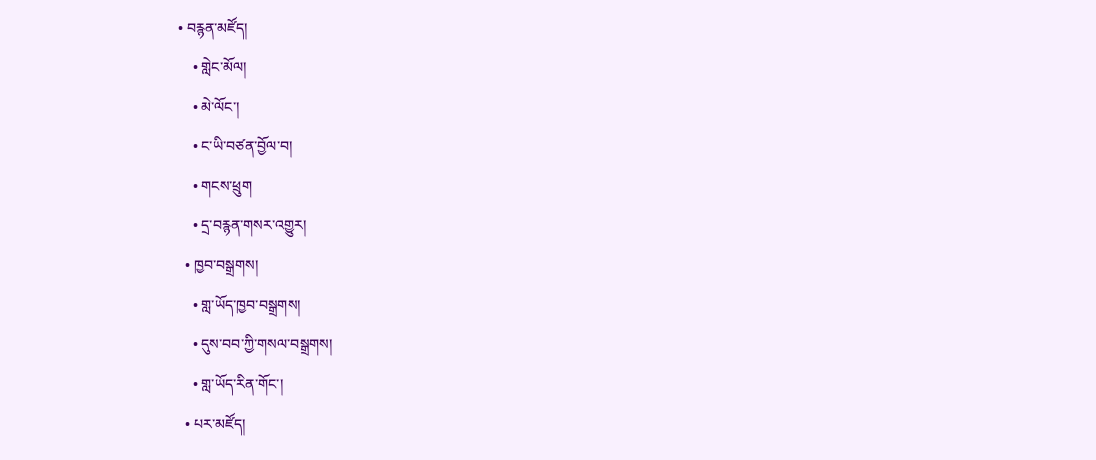• བརྙན་མཛོད།
    • གླེང་མོལ།
    • མེ་ལོང་།
    • ང་ཡི་བཙན་བྱོལ་བ།
    • གངས་ཕྲུག
    • དྲ་བརྙན་གསར་འགྱུར།
  • ཁྱབ་བསྒྲགས།
    • གླ་ཡོད་ཁྱབ་བསྒྲགས།
    • དུས་བབ་ཀྱི་གསལ་བསྒྲགས།
    • གླ་ཡོད་རིན་གོང་།
  • པར་མཛོད།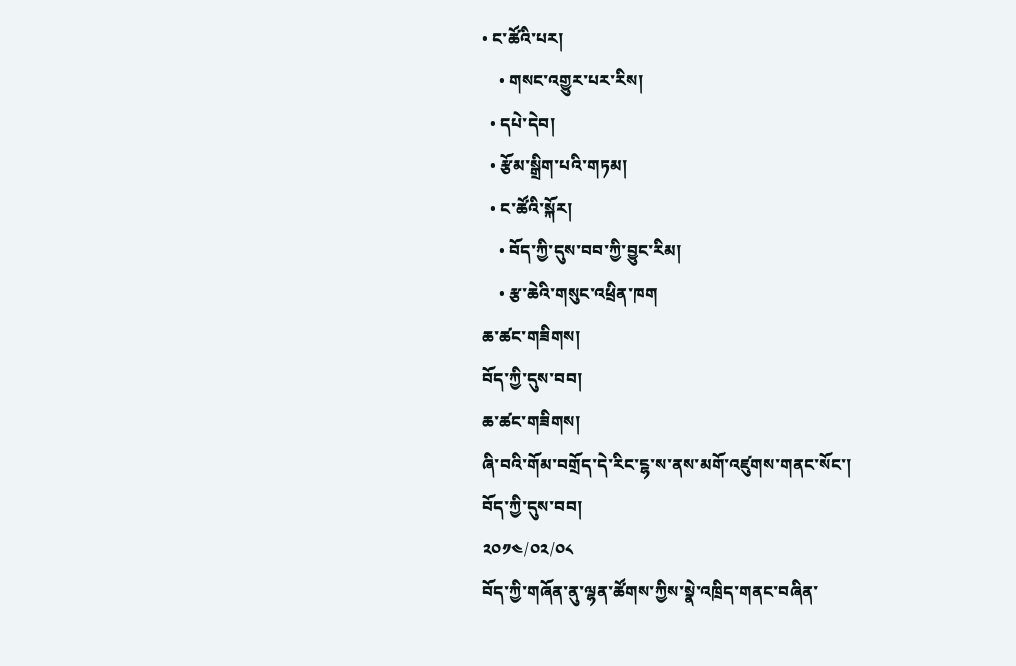• ང་ཚོའི་པར།
    • གསང་འགྱུར་པར་རིས།
  • དཔེ་དེབ།
  • རྩོམ་སྒྲིག་པའི་གཏམ།
  • ང་ཚོའི་སྐོར།
    • བོད་ཀྱི་དུས་བབ་ཀྱི་བྱུང་རིམ།
    • རྩ་ཆེའི་གསུང་འཕྲིན་ཁག
ཆ་ཚང་གཟིགས།
བོད་ཀྱི་དུས་བབ།
ཆ་ཚང་གཟིགས།
ཞི་བའི་གོམ་བགྲོད་དེ་རིང་ངྷ་ས་ནས་མགོ་འཛུགས་གནང་སོང་།
བོད་ཀྱི་དུས་བབ།
༢༠༡༤/༠༢/༠༨
བོད་ཀྱི་གཞོན་ནུ་ལྷན་ཚོགས་ཀྱིས་སྣེ་འཁྲིད་གནང་བཞིན་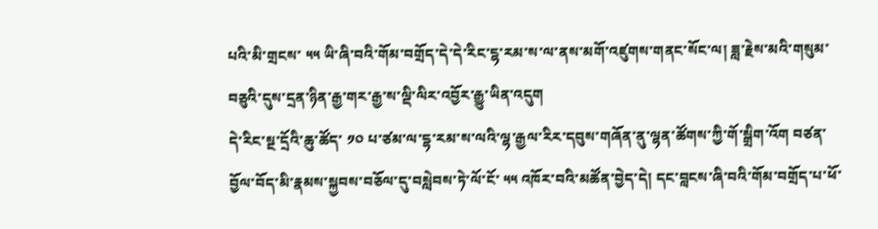པའི་མི་གྲངས་ ༥༥ ཡི་ཞི་བའི་གོམ་བགྲོད་དེ་དེ་རིང་ངྷ་རམ་ས་ལ་ནས་མགོ་འཛུགས་གནང་སོང་ལ། ཟླ་རྗེས་མའི་གསུམ་བཅུའི་དུས་དྲན་ཉིན་རྒྱ་གར་རྒྱ་ས་ལྡི་ལིར་འབྱོར་རྒྱུ་ཡིན་འདུག
དེ་རིང་སྔ་དྲོའི་ཆུ་ཚོད་ ༡༠ པ་ཙམ་ལ་དྷ་རམ་ས་ལའི་ལྷ་རྒྱལ་རིར་དབུས་གཞོན་ནུ་ལྷན་ཚོགས་ཀྱི་གོ་སྒྲིག་འོག བཙན་བྱོལ་བོད་མི་རྣམས་སྐྱབས་བཅོལ་དུ་བསླེབས་ཏེ་ལོ་ངོ་ ༥༥ འཁོར་བའི་མཚོན་བྱེད་དེ། དང་བླངས་ཞི་བའི་གོམ་བགྲོད་པ་ཕོ་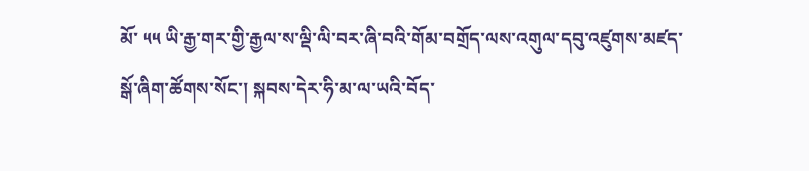མོ་ ༥༥ ཡི་རྒྱ་གར་གྱི་རྒྱལ་ས་ལྡི་ལི་བར་ཞི་བའི་གོམ་བགྲོད་ལས་འགུལ་དབུ་འཛུགས་མཛད་སྒོ་ཞིག་ཚོགས་སོང་། སྐབས་དེར་ཧི་མ་ལ་ཡའི་བོད་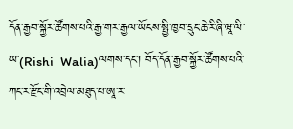དོན་རྒྱབ་སྐྱོར་ཚོགས་པའི་རྒྱ་གར་རྒྱལ་ཡོངས་སྤྱི་ཁྱབ་དྲུང་ཆེ་རི་ཞི་ཝཱ་ལི་ཡ་(Rishi  Walia)ལགས་དང་། བོད་དོན་རྒྱབ་སྐྱོར་ཚོགས་པའི་ཀང་ར་རྫོང་གི་འབྲེལ་མཐུད་པ་ཨཱ་ར་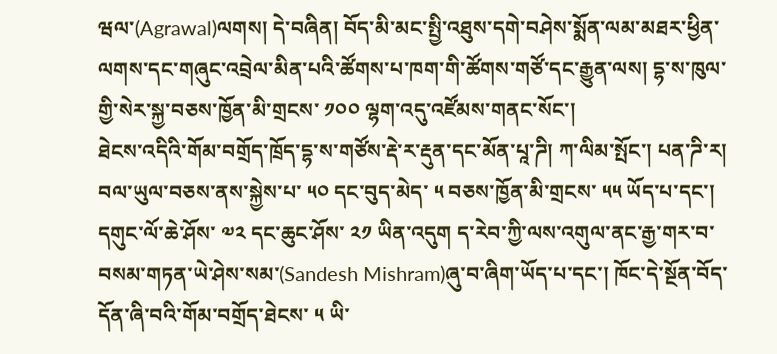ཝལ་(Agrawal)ལགས། དེ་བཞིན། བོད་མི་མང་སྤྱི་འཐུས་དགེ་བཤེས་སྨོན་ལམ་མཐར་ཕྱིན་ལགས་དང་གཞུང་འབྲེལ་མིན་པའི་ཚོགས་པ་ཁག་གི་ཚོགས་གཙོ་དང་རྒྱུན་ལས། དྷ་ས་ཁུལ་གྱི་སེར་སྐྱ་བཅས་ཁྱོན་མི་གྲངས་ ༡༠༠ ལྷག་འདུ་འཛོམས་གནང་སོང་།
ཐེངས་འདིའི་གོམ་བགྲོད་ཁྲོད་དྷ་ས་གཙོས་རྡེ་ར་རྡུན་དང་མོན་པཱ་ཌི། ཀ་ལིམ་སྤོང་། པན་ཌི་ར། བལ་ཡུལ་བཅས་ནས་སྐྱེས་པ་ ༥༠ དང་བུད་མེད་ ༥ བཅས་ཁྱོན་མི་གྲངས་ ༥༥ ཡོད་པ་དང་། དགུང་ལོ་ཆེ་ཤོས་ ༧༢ དང་ཆུང་ཤོས་ ༢༡ ཡིན་འདུག ད་རེབ་ཀྱི་ལས་འགུལ་ནང་རྒྱ་གར་བ་བསམ་གཏན་ཡེ་ཤེས་སམ་(Sandesh Mishram)ཞུ་བ་ཞིག་ཡོད་པ་དང་། ཁོང་དེ་སྔོན་བོད་དོན་ཞི་བའི་གོམ་བགྲོད་ཐེངས་ ༥ ཡི་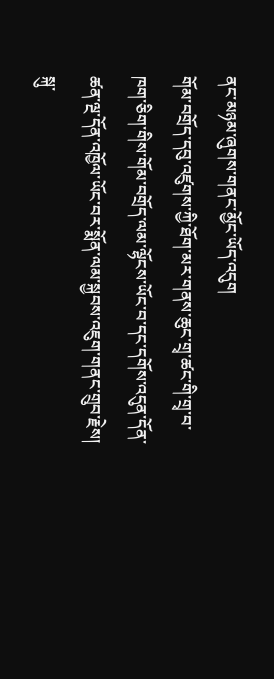ནང་མཉམ་ཞུགས་གནང་མྱོང་ཡོད་འདུག
གོམ་བགྲོད་དབུ་འཛུགས་ཀྱི་ཐོག་མར་གནས་ཆུང་གྲྭ་ཚང་གི་གྲྭ་བ་ཁག་ཅིག་གིས་གོམ་བགྲོད་ལམ་ལྷོངས་ཡོང་བ་དང་དགོས་འདུན་དོན་ཚན་ལྔ་དོན་འཁྱོལ་ཡོང་བར་སྨོན་ལམ་སྐྱབས་འཇུག་གནང་གྲུབ་རྗེས། སྐུ་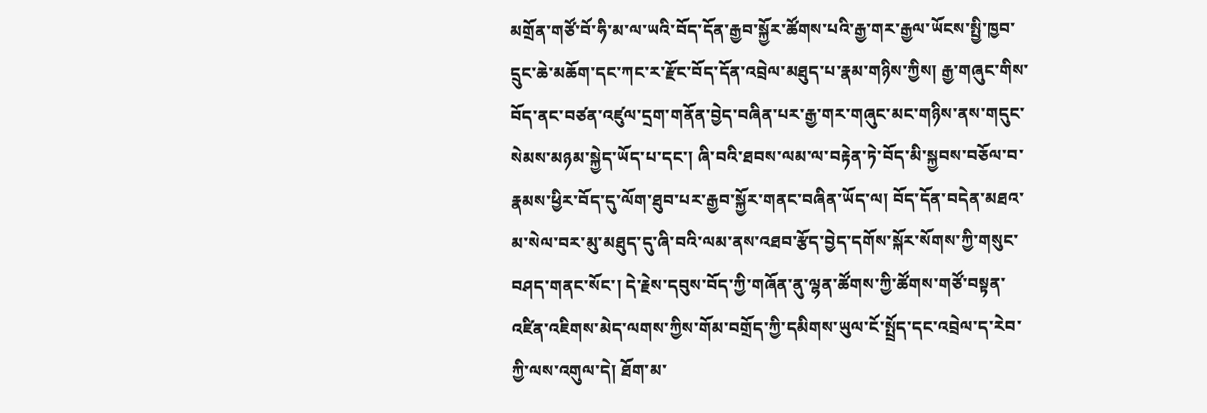མགྲོན་གཙོ་བོ་ཧི་མ་ལ་ཡའི་བོད་དོན་རྒྱབ་སྐྱོར་ཚོགས་པའི་རྒྱ་གར་རྒྱལ་ཡོངས་སྤྱི་ཁྱབ་དྲུང་ཆེ་མཆོག་དང་ཀང་ར་རྫོང་བོད་དོན་འབྲེལ་མཐུད་པ་རྣམ་གཉིས་ཀྱིས། རྒྱ་གཞུང་གིས་བོད་ནང་བཙན་འཛུལ་དྲག་གནོན་བྱེད་བཞིན་པར་རྒྱ་གར་གཞུང་མང་གཉིས་ནས་གདུང་སེམས་མཉམ་སྐྱེད་ཡོད་པ་དང་། ཞི་བའི་ཐབས་ལམ་ལ་བརྟེན་ཏེ་བོད་མི་སྐྱབས་བཅོལ་བ་རྣམས་ཕྱིར་བོད་དུ་ལོག་ཐུབ་པར་རྒྱབ་སྐྱོར་གནང་བཞིན་ཡོད་ལ། བོད་དོན་བདེན་མཐའ་མ་སེལ་བར་མུ་མཐུད་དུ་ཞི་བའི་ལམ་ནས་འཐབ་རྩོད་བྱེད་དགོས་སྐོར་སོགས་ཀྱི་གསུང་བཤད་གནང་སོང་། དེ་རྗེས་དབུས་བོད་ཀྱི་གཞོན་ནུ་ལྷན་ཚོགས་ཀྱི་ཚོགས་གཙོ་བསྟན་འཛིན་འཇིགས་མེད་ལགས་ཀྱིས་གོམ་བགྲོད་ཀྱི་དམིགས་ཡུལ་ངོ་སྤྲོད་དང་འབྲེལ་ད་རེབ་ཀྱི་ལས་འགུལ་དེ། ཐོག་མ་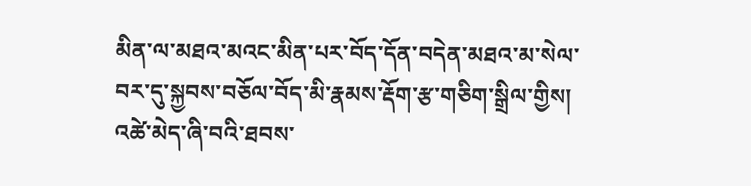མིན་ལ་མཐའ་མའང་མིན་པར་བོད་དོན་བདེན་མཐའ་མ་སེལ་བར་དུ་སྐྱབས་བཅོལ་བོད་མི་རྣམས་རྡོག་རྩ་གཅིག་སྒྲིལ་གྱིས། འཚེ་མེད་ཞི་བའི་ཐབས་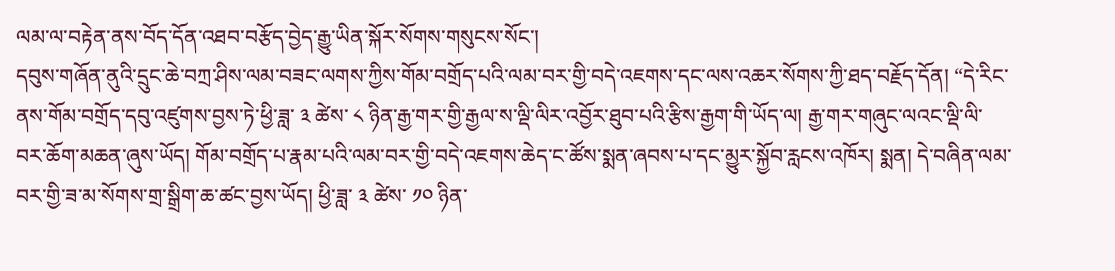ལམ་ལ་བརྟེན་ནས་བོད་དོན་འཐབ་བརྩོད་བྱེད་རྒྱུ་ཡིན་སྐོར་སོགས་གསུངས་སོང་།
དབུས་གཞོན་ནུའི་དྲུང་ཆེ་བཀྲ་ཤིས་ལམ་བཟང་ལགས་ཀྱིས་གོམ་བགྲོད་པའི་ལམ་བར་གྱི་བདེ་འཇགས་དང་ལས་འཆར་སོགས་ཀྱི་ཐད་བརྗོད་དོན། “དེ་རིང་ནས་གོམ་བགྲོད་དབུ་འཛུགས་བྱས་ཏེ་ཕྱི་ཟླ་ ༣ ཚེས་ ༨ ཉིན་རྒྱ་གར་གྱི་རྒྱལ་ས་ལྡི་ལིར་འབྱོར་ཐུབ་པའི་རྩིས་རྒྱག་གི་ཡོད་ལ། རྒྱ་གར་གཞུང་ལའང་ལྡི་ལི་བར་ཆོག་མཆན་ཞུས་ཡོད། གོམ་བགྲོད་པ་རྣམ་པའི་ལམ་བར་གྱི་བདེ་འཇགས་ཆེད་ང་ཚོས་སྨན་ཞབས་པ་དང་མྱུར་སྐྱོབ་རླངས་འཁོར། སྨན། དེ་བཞིན་ལམ་བར་གྱི་ཟ་མ་སོགས་གྲ་སྒྲིག་ཆ་ཚང་བྱས་ཡོད། ཕྱི་ཟླ་ ༣ ཚེས་ ༡༠ ཉིན་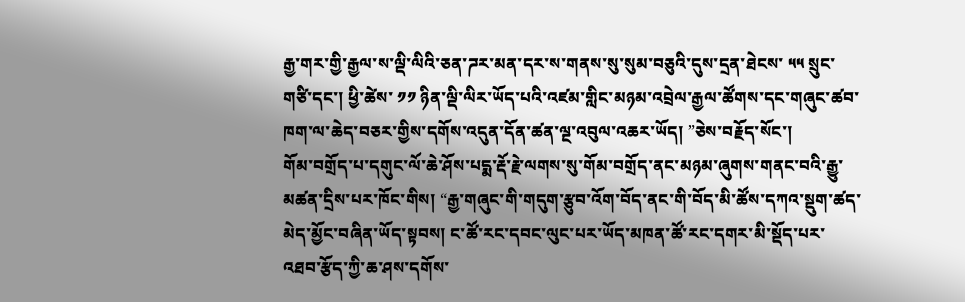རྒྱ་གར་གྱི་རྒྱལ་ས་ལྡི་ལིའི་ཅན་ཌར་མན་དར་ས་གནས་སུ་སུམ་བཅུའི་དུས་དྲན་ཐེངས་ ༥༥ སྲུང་གཙི་དང་། ཕྱི་ཚེས་ ༡༡ ཉིན་ལྡི་ལིར་ཡོད་པའི་འཛམ་གླིང་མཉམ་འབྲེལ་རྒྱལ་ཚོགས་དང་གཞུང་ཚབ་ཁག་ལ་ཆེད་བཅར་གྱིས་དགོས་འདུན་དོན་ཚན་ལྔ་འབུལ་འཆར་ཡོད། ”ཅེས་བརྗོད་སོང་།
གོམ་བགྲོད་པ་དགུང་ལོ་ཆེ་ཤོས་པདྨ་རྡོ་རྗེ་ལགས་སུ་གོམ་བགྲོད་ནང་མཉམ་ཞུགས་གནང་བའི་རྒྱུ་མཚན་དྲིས་པར་ཁོང་གིས། “རྒྱ་གཞུང་གི་གདུག་རྩུབ་འོག་བོད་ནང་གི་བོད་མི་ཚོས་དཀའ་སྡུག་ཚད་མེད་མྱོང་བཞིན་ཡོད་སྟབས། ང་ཚོ་རང་དབང་ལུང་པར་ཡོད་མཁན་ཚོ་རང་དགར་མི་སྡོད་པར་འཐབ་རྩོད་ཀྱི་ཆ་ཤས་དགོས་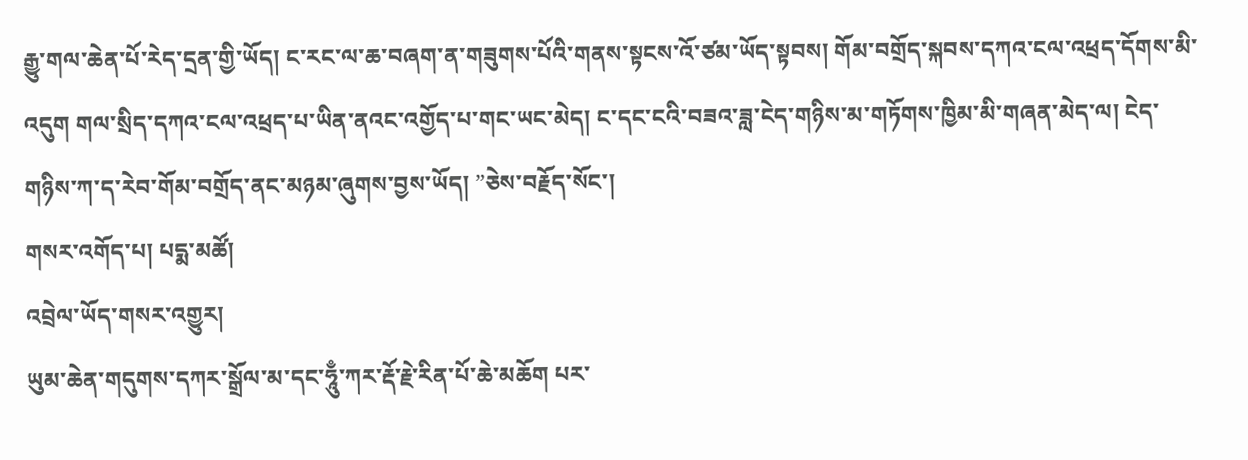རྒྱུ་གལ་ཆེན་པོ་རེད་དྲན་གྱི་ཡོད། ང་རང་ལ་ཆ་བཞག་ན་གཟུགས་པོའི་གནས་སྟངས་འོ་ཙམ་ཡོད་སྟབས། གོམ་བགྲོད་སྐབས་དཀའ་ངལ་འཕྲད་དོགས་མི་འདུག གལ་སྲིད་དཀའ་ངལ་འཕྲད་པ་ཡིན་ནའང་འགྱོད་པ་གང་ཡང་མེད། ང་དང་ངའི་བཟའ་ཟླ་ངེད་གཉིས་མ་གཏོགས་ཁྱིམ་མི་གཞན་མེད་ལ། ངེད་གཉིས་ཀ་ད་རེབ་གོམ་བགྲོད་ནང་མཉམ་ཞུགས་བྱས་ཡོད། ”ཅེས་བརྗོད་སོང་།
གསར་འགོད་པ། པདྨ་མཚོ།
འབྲེལ་ཡོད་གསར་འགྱུར།
ཡུམ་ཆེན་གདུགས་དཀར་སྒྲོལ་མ་དང་ཧཱུྃ་ཀར་རྡོ་རྗེ་རིན་པོ་ཆེ་མཆོག པར་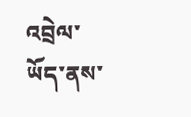འབྲེལ་ཡོད་ནས་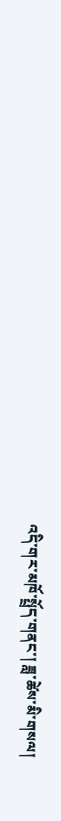འདི་གར་མཁོ་སྤྲོད་གནང་། ཟླ་ཚེས་མི་གསལ།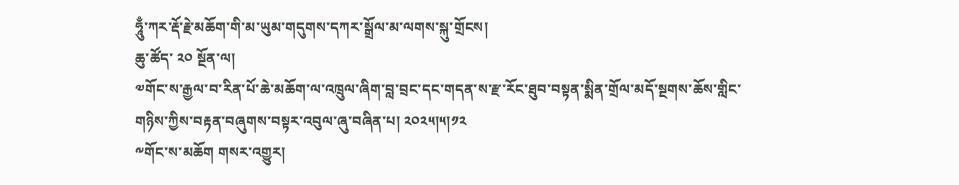ཧཱུྃ་ཀར་རྡོ་རྗེ་མཆོག་གི་མ་ཡུམ་གདུགས་དཀར་སྒྲོལ་མ་ལགས་སྐུ་གྲོངས།
ཆུ་ཚོད་ ༢༠ སྔོན་ལ།
༧གོང་ས་རྒྱལ་བ་རིན་པོ་ཆེ་མཆོག་ལ་འཁྲུལ་ཞིག་བླ་བྲང་དང་གདན་ས་རྫ་རོང་ཐུབ་བསྟན་སྨིན་གྲོལ་མདོ་སྔགས་ཆོས་གླིང་གཉིས་ཀྱིས་བརྟན་བཞུགས་བསྟར་འབུལ་ཞུ་བཞིན་པ། ༢༠༢༥།༥།༡༢
༸གོང་ས་མཆོག གསར་འགྱུར།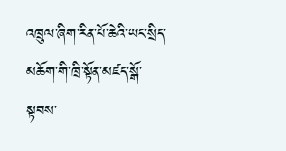འཁྲུལ་ཞིག་རིན་པོ་ཆེའི་ཡང་སྲིད་མཆོག་གི་ཁྲི་སྟོན་མཛད་སྒོ་སྟབས་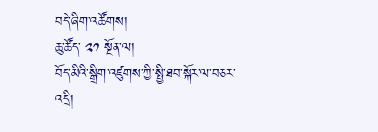བདེ་ཞིག་འཚོགས།
ཆུ་ཚོད་ ༢༡ སྔོན་ལ།
བོད་མིའི་སྒྲིག་འཛུགས་ཀྱི་སྤྱི་ཐབ་སྐོར་ལ་བཅར་འདྲི།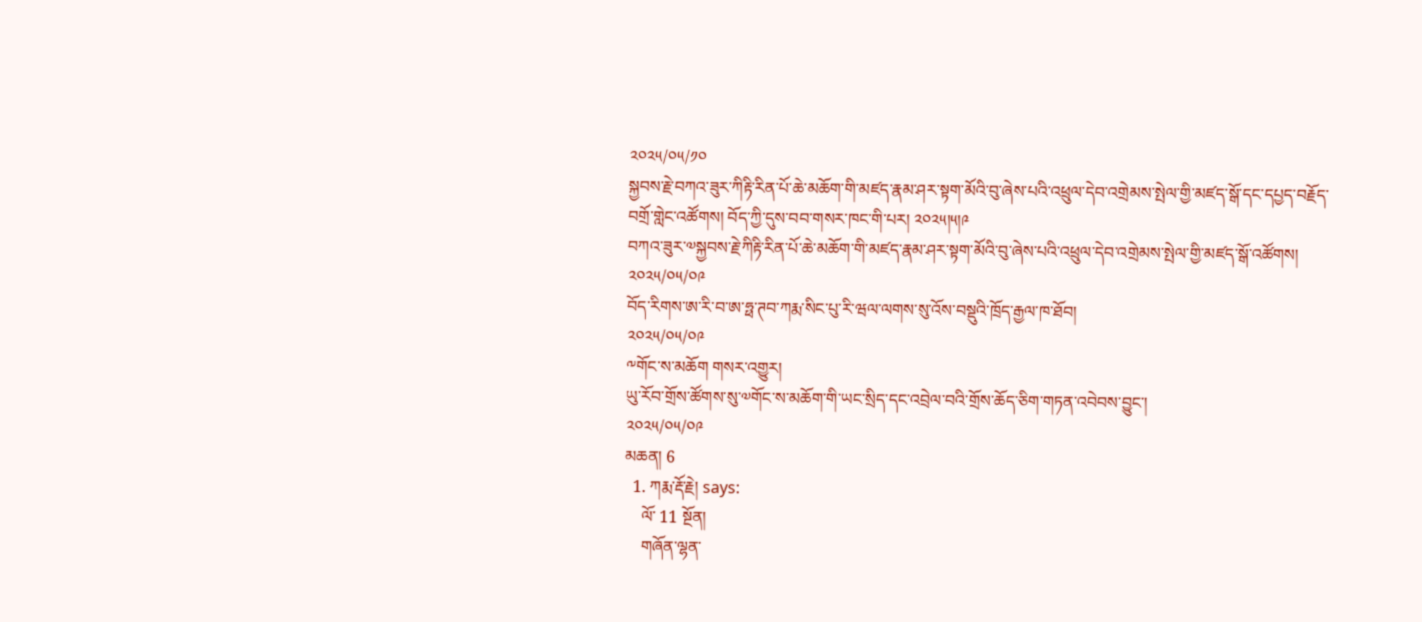༢༠༢༥/༠༥/༡༠
སྐྱབས་རྗེ་བཀའ་ཟུར་ཀིརྟི་རིན་པོ་ཆེ་མཆོག་གི་མཛད་རྣམ་ཤར་སྟག་མོའི་བུ་ཞེས་པའི་འཕྲུལ་དེབ་འགྲེམས་སྤེལ་གྱི་མཛད་སྒོ་དང་དཔྱད་བརྗོད་བགྲོ་གླེང་འཚོགས། བོད་ཀྱི་དུས་བབ་གསར་ཁང་གི་པར། ༢༠༢༥།༥།༩
བཀའ་ཟུར་༧སྐྱབས་རྗེ་ཀིརྟི་རིན་པོ་ཆེ་མཆོག་གི་མཛད་རྣམ་ཤར་སྟག་མོའི་བུ་ཞེས་པའི་འཕྲུལ་དེབ་འགྲེམས་སྤེལ་གྱི་མཛད་སྒོ་འཚོགས།
༢༠༢༥/༠༥/༠༩
བོད་རིགས་ཨ་རི་བ་ཨ་ཧྥ་ཊབ་ཀརྨ་སིང་པུ་རི་ཝལ་ལགས་སུ་འོས་བསྡུའི་ཁྲོད་རྒྱལ་ཁ་ཐོབ།
༢༠༢༥/༠༥/༠༩
༸གོང་ས་མཆོག གསར་འགྱུར།
ཡུ་རོབ་གྲོས་ཚོགས་སུ་༧གོང་ས་མཆོག་གི་ཡང་སྲིད་དང་འབྲེལ་བའི་གྲོས་ཆོད་ཅིག་གཏན་འབེབས་བྱུང་།
༢༠༢༥/༠༥/༠༩
མཆན། 6
  1. ཀརྨ་རྡོ་རྗེ། says:
    ལོ་ 11 སྔོན།
    གཞོན་ལྷན་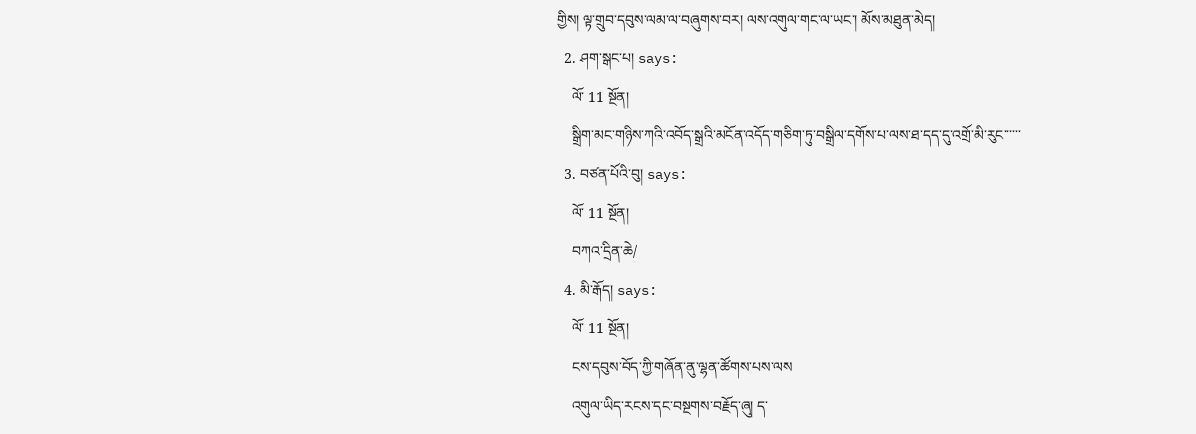གྱིས། ལྟ་གྲུབ་དབུས་ལམ་ལ་བཞུགས་བར། ལས་འགུལ་གང་ལ་ཡང་། མོས་མཐུན་མེད།
  2. ཤག་སྒང་པ། says:
    ལོ་ 11 སྔོན།
    སྒྲིག་མང་གཉིས་ཀའི་འབོད་སྒྲའི་མངོན་འདོད་གཅིག་ཏུ་བསྒྲིལ་དགོས་པ་ལས་ཐ་དད་དུ་འགྲོ་མི་རུང་་་་་་
  3. བཙན་པོའི་བུ། says:
    ལོ་ 11 སྔོན།
    བཀའ་དྲིན་ཆེ/
  4. མི་རྒོད། says:
    ལོ་ 11 སྔོན།
    ངས་དབུས་བོད་ཀྱི་གཞོན་ནུ་ལྷན་ཚོགས་པས་ལས
    འགུལ་ཡིད་རངས་དང་བསྔགས་བརྗོད་ཞུ། ད་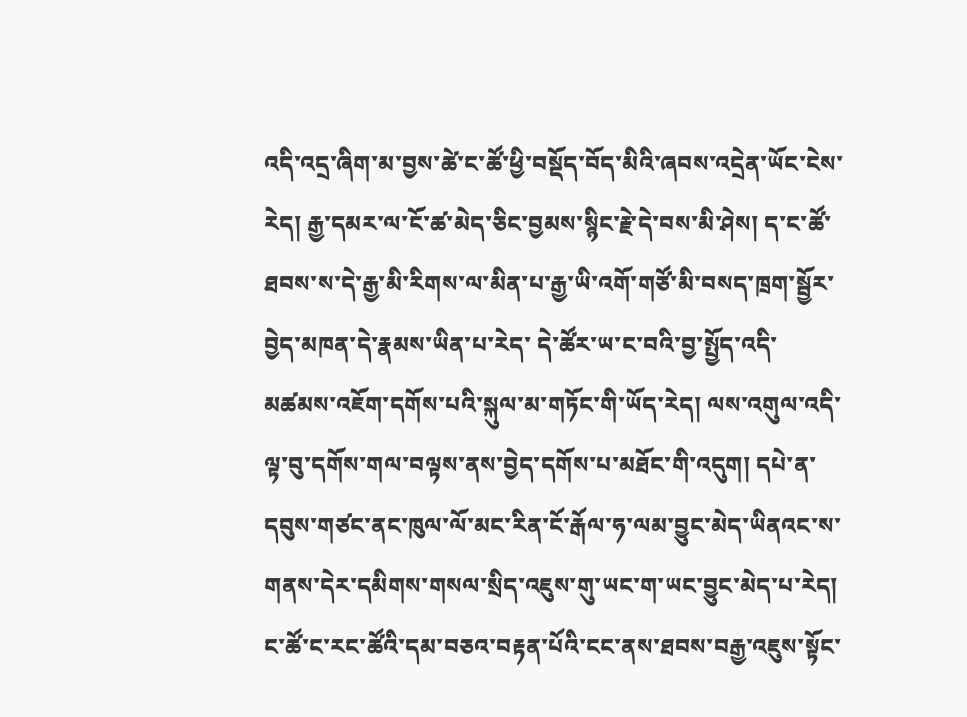འདི་འདྲ་ཞིག་མ་བྱས་ཚེ་ང་ཚོ་ཕྱི་བསྡོད་བོད་མིའི་ཞབས་འདྲེན་ཡོང་ངེས་རེད། རྒྱ་དམར་ལ་ངོ་ཚ་མེད་ཅིང་བྱམས་སྙིང་རྗེ་དེ་བས་མི་ཤེས། ད་ང་ཚོ་ཐབས་ས་དེ་རྒྱ་མི་རིགས་ལ་མིན་པ་རྒྱ་ཡི་འགོ་གཙོ་མི་བསད་ཁྲག་སྦྱོར་བྱེད་མཁན་དེ་རྣམས་ཡིན་པ་རེད་ དེ་ཚོར་ཡ་ང་བའི་བྱ་སྤྱོད་འདི་མཚམས་འཇོག་དགོས་པའི་སྐུལ་མ་གཏོང་གི་ཡོད་རེད། ལས་འགུལ་འདི་ལྟ་བུ་དགོས་གལ་བལྟས་ནས་བྱེད་དགོས་པ་མཐོང་གི་འདུག། དཔེ་ན་དབུས་གཙང་ནང་ཁུལ་ལོ་མང་རིན་ངོ་རྒོལ་ཧ་ལམ་བྱུང་མེད་ཡིནའང་ས་གནས་དེར་དམིགས་གསལ་སྲིད་འཇུས་གུ་ཡང་ག་ཡང་བྱུང་མེད་པ་རེད། ང་ཚོ་ང་རང་ཚོའི་དམ་བཅའ་བརྟན་པོའི་ངང་ནས་ཐབས་བརྒྱ་འཇུས་སྟོང་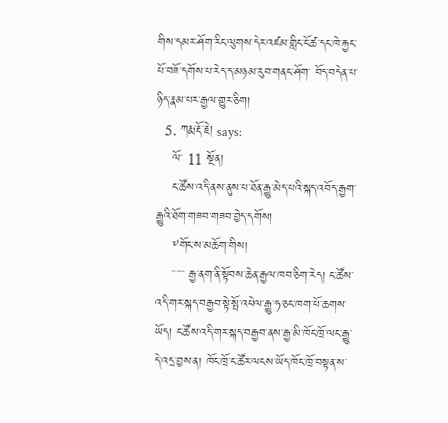གིས་དམར་ཤོག་རིང་ལུགས་དེར་འཛམ་གླིང་ངོ་ཚ་དང་ཁེ་རྐྱང་པོ་བཟོ་དགོས་པ་རེད་ད་མཉམ་རུབ་གནང་ཤོག་ བོད་བདེན་པ་ཉིད་རྣམ་པར་རྒྱལ་གྱུར་ཅིག།
  5. ཀརྨ་རྡོ་རྗེ། says:
    ལོ་ 11 སྔོན།
    ང་ཚོས་འདི་ནས་ནུས་པ་ཐོན་རྒྱུ་མེད་པའི་སྐད་འབོད་རྒྱག་རྒྱུའི་ཐོག་གཟབ་གཟབ་བྱེད་དགོས།
    ༸གོང་ས་མཆོག་གིས།
    ་་་་་་ རྒྱ་ནག་ནི་སྟོབས་ཆེན་རྒྱལ་ཁབ་ཅིག་རེད། ང་ཚོས་འདི་གར་སྐད་བརྒྱབ་སྟེ་སྤོ་འཕེལ་རྒྱུ་ཧ་ཅང་ཁག་པོ་ཆགས་ཡོད། ང་ཚོས་འདི་གར་སྐད་བརྒྱབ་ནས་རྒྱ་མི་ཁོང་ཁྲོ་ལང་རྒྱུ་དེ་འདྲ་བྱས་ན། ཁོང་ཁྲོ་ང་ཚོར་ལངས་ཡོད་ཁོང་ཁྲོ་བསྟན་ས་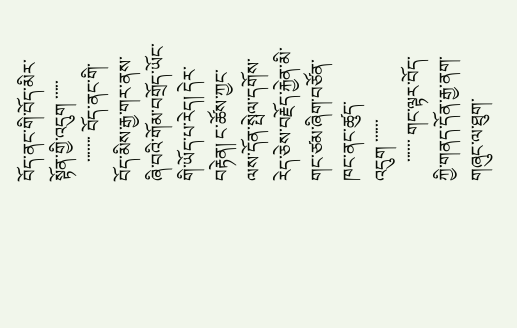བོད་ནང་གི་བོད་མིར་སྟོན་གྱི་འདུག ་་་་་
    ་་་་་་་ བོད་ནང་གི་བོད་མིས་རྒྱ་གར་ནས་ཞི་བའི་གོམ་བགྲོད་ཡོང་གི་ཡོད་པ་རེད། དེར་བརྟེན། ང་ཚོས་ཀྱང་ལས་དོན་སྤེལ་དགོས་རེད་ཅེས་བརྗོད་རྐྱེན་མི་གང་ཙམ་ཞིག་བཙོན་ཁང་ནང་ཚུད་འདུག ་་་་་་
    ་་་་་་ གང་ལྟར་བོད་ཀྱི་གནད་དོན་རྒྱ་ནག་གཞུང་ལ་ཐུག་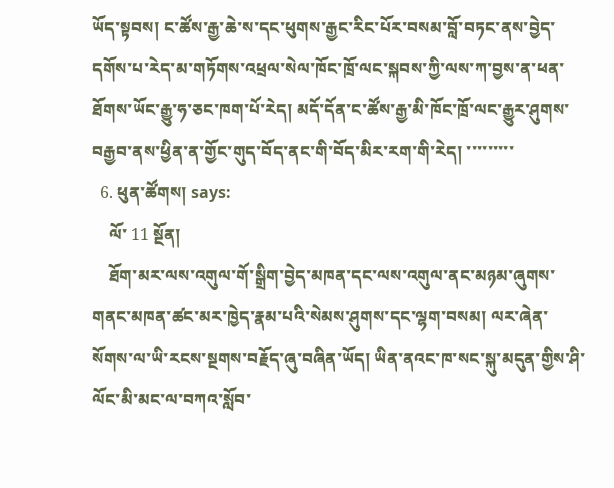ཡོད་སྟབས། ང་ཚོས་རྒྱ་ཆེ་ས་དང་ཕུགས་རྒྱང་རིང་པོར་བསམ་བློ་བཏང་ནས་བྱེད་དགོས་པ་རེད་མ་གཏོགས་འཕྲལ་སེལ་ཁོང་ཁྲོ་ལང་སྐབས་ཀྱི་ལས་ཀ་བྱས་ན་ཕན་ཐོགས་ཡོང་རྒྱུ་ཧ་ཅང་ཁག་པོ་རེད། མདོ་དོན་ང་ཚོས་རྒྱ་མི་ཁོང་ཁྲོ་ལང་རྒྱུར་ཤུགས་བརྒྱབ་ནས་ཕྱིན་ན་གྱོང་གུད་བོད་ནང་གི་བོད་མིར་རག་གི་རེད། ་་་་་་་་་
  6. ཕུན་ཚོགས། says:
    ལོ་ 11 སྔོན།
    ཐོག་མར་ལས་འགུལ་གོ་སྒྲིག་བྱེད་མཁན་དང་ལས་འགུལ་ནང་མཉམ་ཞུགས་གནང་མཁན་ཚང་མར་ཁྱེད་རྣམ་པའི་སེམས་ཤུགས་དང་ལྷག་བསམ། ལར་ཞེན་སོགས་ལ་ཡི་རངས་སྔགས་བརྗོད་ཞུ་བཞིན་ཡོད། ཡིན་ནའང་ཁ་སང་སྐུ་མདུན་གྱིས་ཤི་ལོང་མི་མང་ལ་བཀའ་སློབ་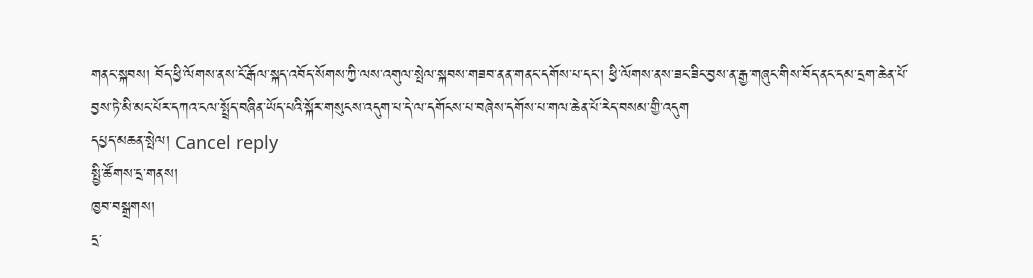གནང་སྐབས། བོད་ཕྱི་ལོགས་ནས་ངོ་རྒོལ་སྐད་འབོད་སོགས་ཀྱི་ལས་འགུལ་སྤེལ་སྐབས་གཟབ་ནན་གནང་དགོས་པ་དང་། ཕྱི་ལོགས་ནས་ཟང་ཟིང་བྱས་ན་རྒྱ་གཞུང་གིས་བོད་ནང་དམ་དྲག་ཆེན་པོ་བྱས་ཏེ་མི་མང་པོར་དཀའ་ངལ་སྤྲོད་བཞིན་ཡོད་པའི་སྐོར་གསུངས་འདུག་པ་དེ་ལ་དགོངས་པ་བཞེས་དགོས་པ་གལ་ཆེན་པོ་རེད་བསམ་གྱི་འདུག
དཔྱད་མཆན་སྤེལ། Cancel reply
སྤྱི་ཚོགས་དྲ་གནས།
ཁྱབ་བསྒྲགས།
དྲ་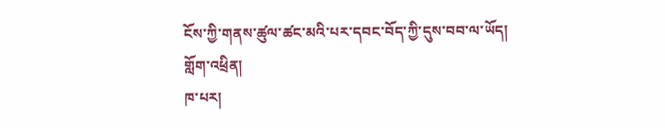ངོས་ཀྱི་གནས་ཚུལ་ཚང་མའི་པར་དབང་བོད་ཀྱི་དུས་བབ་ལ་ཡོད།
གློག་འཕྲིན།
ཁ་པར།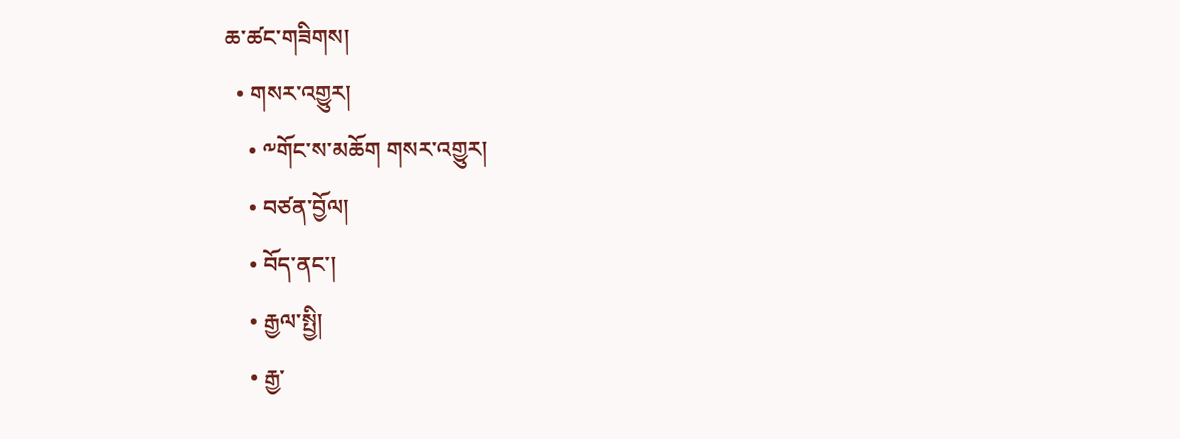ཆ་ཚང་གཟིགས།
  • གསར་འགྱུར།
    • ༸གོང་ས་མཆོག གསར་འགྱུར།
    • བཙན་བྱོལ།
    • བོད་ནང་།
    • རྒྱལ་སྤྱི།
    • རྒྱ་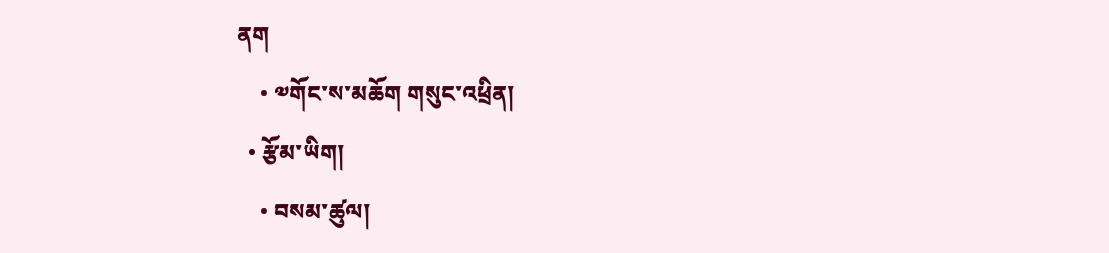ནག
    • ༧གོང་ས་མཆོག གསུང་འཕྲིན།
  • རྩོམ་ཡིག།
    • བསམ་ཚུལ།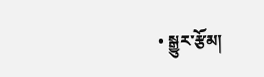• སྒྱུར་རྩོམ།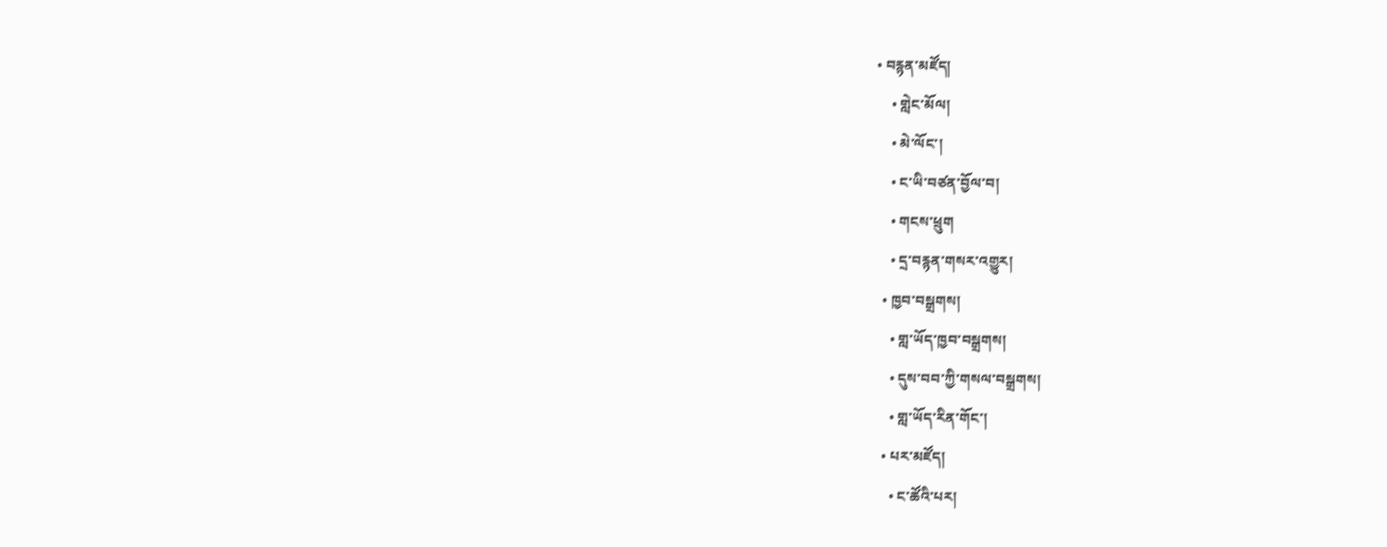• བརྙན་མཛོད།
    • གླེང་མོལ།
    • མེ་ལོང་།
    • ང་ཡི་བཙན་བྱོལ་བ།
    • གངས་ཕྲུག
    • དྲ་བརྙན་གསར་འགྱུར།
  • ཁྱབ་བསྒྲགས།
    • གླ་ཡོད་ཁྱབ་བསྒྲགས།
    • དུས་བབ་ཀྱི་གསལ་བསྒྲགས།
    • གླ་ཡོད་རིན་གོང་།
  • པར་མཛོད།
    • ང་ཚོའི་པར།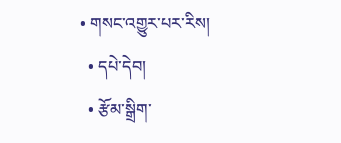• གསང་འགྱུར་པར་རིས།
  • དཔེ་དེབ།
  • རྩོམ་སྒྲིག་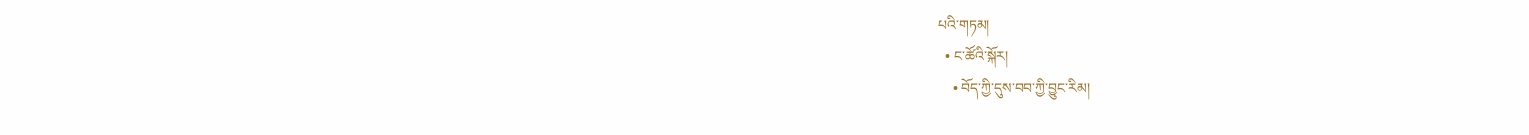པའི་གཏམ།
  • ང་ཚོའི་སྐོར།
    • བོད་ཀྱི་དུས་བབ་ཀྱི་བྱུང་རིམ།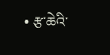• རྩ་ཆེའི་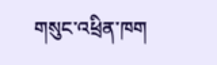གསུང་འཕྲིན་ཁག